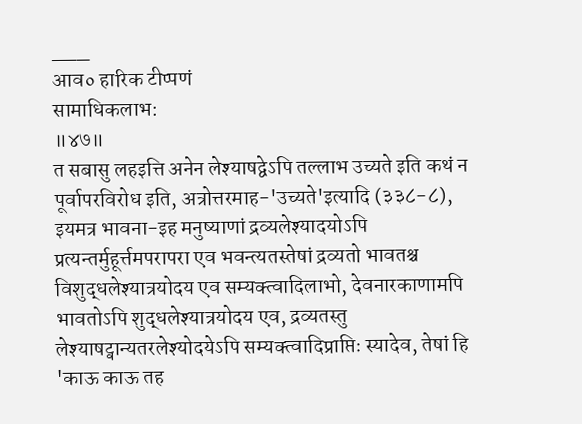___
आव० हारिक टीप्पणं
सामाधिकलाभ:
॥४७॥
त सबासु लहइत्ति अनेन लेश्याषद्वेऽपि तल्लाभ उच्यते इति कथं न पूर्वापरविरोध इति, अत्रोत्तरमाह-'उच्यते'इत्यादि (३३८-८), इयमत्र भावना-इह मनुष्याणां द्रव्यलेश्यादयोऽपि प्रत्यन्तर्मुहूर्त्तमपरापरा एव भवन्त्यतस्तेषां द्रव्यतो भावतश्च विशुद्धलेश्यात्रयोदय एव सम्यक्त्वादिलाभो, देवनारकाणामपि भावतोऽपि शुद्धलेश्यात्रयोदय एव, द्रव्यतस्तु लेश्याषट्वान्यतरलेश्योदयेऽपि सम्यक्त्वादिप्राप्तिः स्यादेव, तेषां हि 'काऊ काऊ तह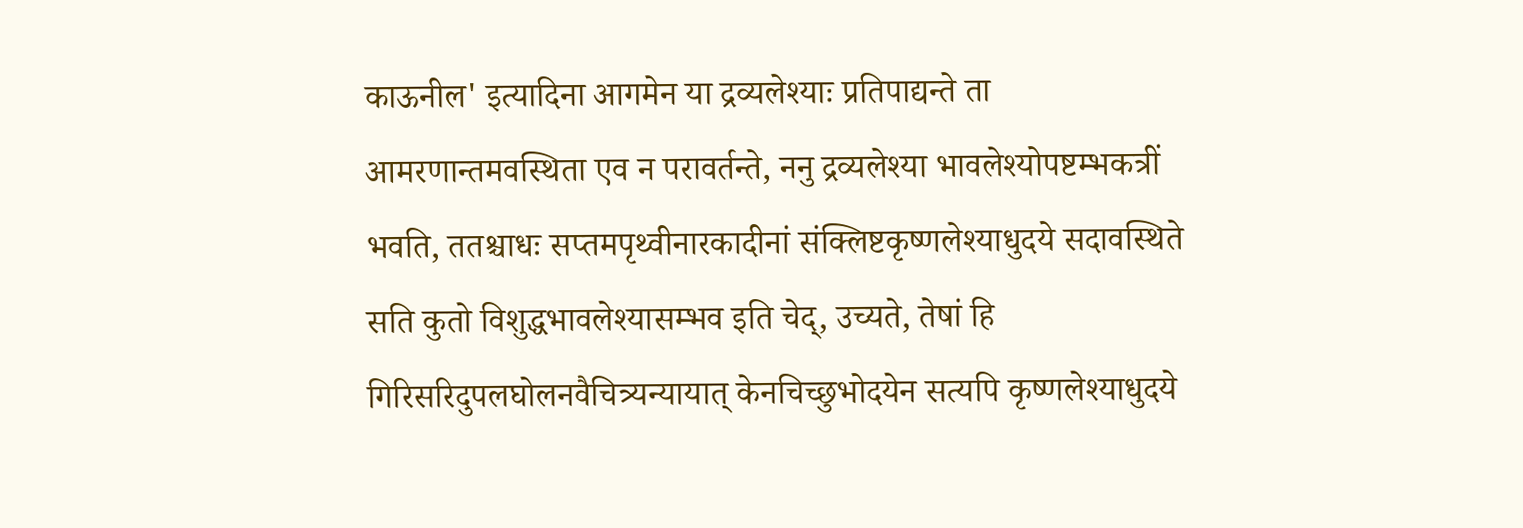काऊनील' इत्यादिना आगमेन या द्रव्यलेश्याः प्रतिपाद्यन्ते ता आमरणान्तमवस्थिता एव न परावर्तन्ते, ननु द्रव्यलेश्या भावलेश्योपष्टम्भकत्रीं भवति, ततश्चाधः सप्तमपृथ्वीनारकादीनां संक्लिष्टकृष्णलेश्याधुदये सदावस्थिते सति कुतो विशुद्धभावलेश्यासम्भव इति चेद्, उच्यते, तेषां हि गिरिसरिदुपलघोलनवैचित्र्यन्यायात् केनचिच्छुभोदयेन सत्यपि कृष्णलेश्याधुदये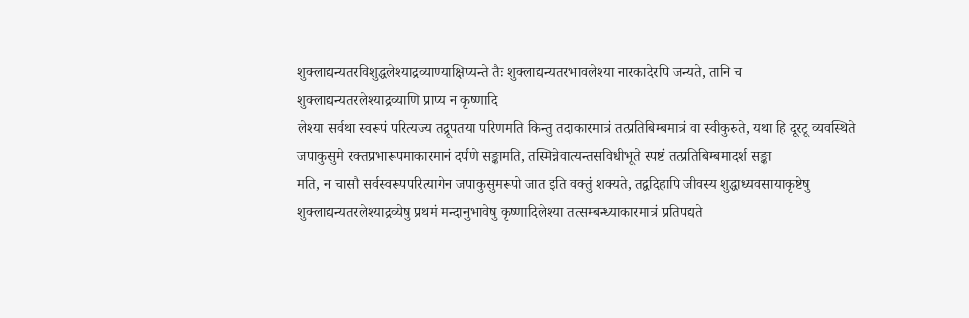शुक्लाद्यन्यतरविशुद्धलेश्याद्रव्याण्याक्षिप्यन्ते तैः शुक्लाद्यन्यतरभावलेश्या नारकादेरपि जन्यते, तानि च शुक्लाद्यन्यतरलेश्याद्रव्याणि प्राप्य न कृष्णादि
लेश्या सर्वथा स्वरूपं परित्यज्य तद्रूपतया परिणमति किन्तु तदाकारमात्रं तत्प्रतिबिम्बमात्रं वा स्वीकुरुते, यथा हि दूरटू व्यवस्थिते जपाकुसुमे रक्तप्रभारूपमाकारमानं दर्पणे सङ्कामति, तस्मिन्नेवात्यन्तसविधीभूते स्पष्टं तत्प्रतिबिम्बमादर्श सङ्का
मति, न चासौ सर्वस्वरूपपरित्यागेन जपाकुसुमरूपो जात इति वक्तुं शक्यते, तद्वदिहापि जीवस्य शुद्धाध्यवसायाकृष्टेषु शुक्लाद्यन्यतरलेश्याद्रव्येषु प्रथमं मन्दानुभावेषु कृष्णादिलेश्या तत्सम्बन्ध्याकारमात्रं प्रतिपद्यते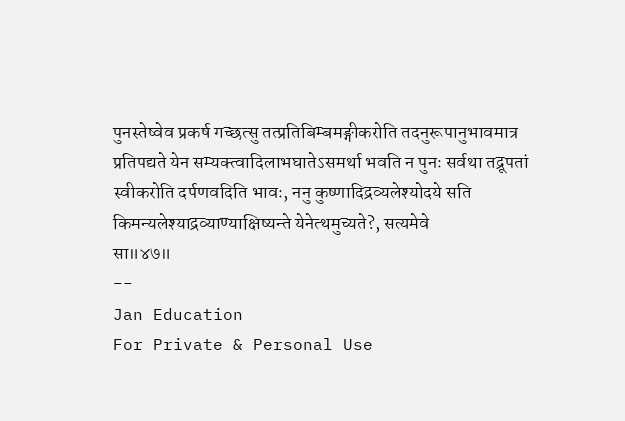पुनस्तेष्वेव प्रकर्ष गच्छत्सु तत्प्रतिबिम्बमङ्गीकरोति तदनुरूपानुभावमात्र प्रतिपद्यते येन सम्यक्त्वादिलाभघातेऽसमर्था भवति न पुनः सर्वथा तद्रूपतां स्वीकरोति दर्पणवदिति भावः, ननु कुष्णादिद्रव्यलेश्योदये सति किमन्यलेश्याद्रव्याण्याक्षिष्यन्ते येनेत्थमुच्यते?, सत्यमेवे
सा॥४७॥
--
Jan Education
For Private & Personal Use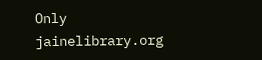Only
jainelibrary.org